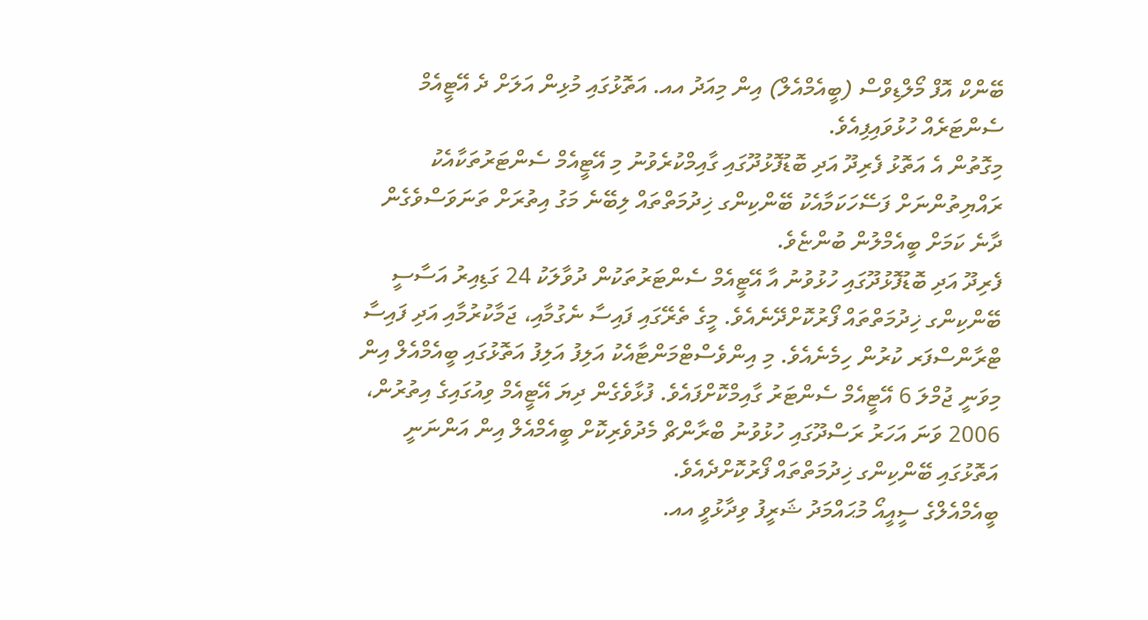ބޭންކް އޮފް މޯލްޑިވްސް (ބީއެމްއެލް) އިން މިއަދު އއ. އަތޮޅުގައި މުޅިން އަލަށް ދެ އޭޓީއެމް ސެންޓަރެއް ހުޅުވައިފިއެވެ.
މިގޮތުން އެ އަތޮޅު ފެރިދޫ އަދި ބޮޑުފޮޅުދޫގައި ގާއިމްކުރެވުނު މި އޭޓީއެމް ސެންޓަރުތަކާއެކު ރައްޔިތުންނަށް ފަސޭހަކަމާއެކު ބޭންކިންގ ޚިދުމަތްތައް ލިބޭނެ މަގު އިތުރަށް ތަނަވަސްވެގެން ދާނެ ކަމަށް ބީއެމްލުން ބުންޏެވެ.
ފެރިދޫ އަދި ބޮޑުފޮޅުދޫގައި ހުޅުވުނު އާ އޭޓީއެމް ސެންޓަރުތަކުން ދުވާލަކު 24 ގަޑިއިރު އަސާސީ ބޭންކިންގ ޚިދުމަތްތައް ފޯރުކޮށްދޭނެއެވެ. މީގެ ތެރޭގައި ފައިސާ ނެގުމާއި، ޖަމާކުރުމާއި އަދި ފައިސާ ޓްރާންސްފަރ ކުރުން ހިމެނެއެވެ. މި އިންވެސްޓްމަންޓާއެކު އަލިފު އަލިފު އަތޮޅުގައި ބީއެމްއެލް އިން މިވަނީ ޖުމްލަ 6 އޭޓީއެމް ސެންޓަރު ގާއިމްކޮށްފައެވެ. ފުޅާވެގެން ދިޔަ އޭޓީއެމް ވިއުގައިގެ އިތުރުން، 2006 ވަނަ އަހަރު ރަސްދޫގައި ހުޅުވުނު ބްރާންޗް މެދުވެރިކޮށް ބީއެމްއެލް އިން އަންނަނީ އަތޮޅުގައި ބޭންކިންގ ޚިދުމަތްތައް ފޯރުކޮށްދެއެވެ.
ބީއެމްއެލްގެ ސީއީއޯ މުޙައްމަދު ޝަރީފު ވިދާޅުވީ އއ.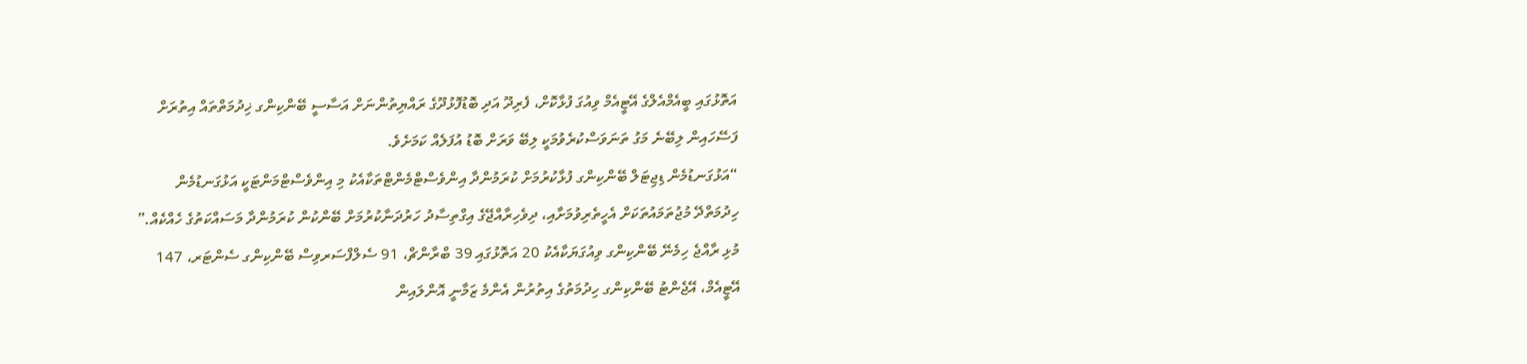އަތޮޅުގައި ބީއެމްއެލްގެ އޭޓީއެމް ވިއުގަ ފުޅާކޮށް، ފެރިދޫ އަދި ބޮޑުފޮޅުދޫގެ ރައްޔިތުންނަށް އަސާސީ ބޭންކިންގ ޚިދުމަތްތައް އިތުރަށް ފަސޭހައިން ލިބޭނެ މަގު ތަނަވަސްކުރެވުމަކީ ލިބޭ ވަރަށް ބޮޑު އުފަލެއް ކަމަށެވެ.
“އަޅުގަނޑުމެން ޑިޖިޓަލް ބޭންކިންގ ފުޅާކުރުމަށް ކުރަމުންދާ އިންވެސްޓްމެންޓްތަކާއެކު މި އިންވެސްޓްމަންޓަކީ އަޅުގަނޑުމެން ހިދުމަތްދޭ މުޖުތަމައުތަކަށް އެހީތެރިވުމަށާއި، ދިވެހިރާއްޖޭގެ އިގްތިސާދު ހަރުދަނާކުރުމަށް ބޭންކުން ކުރަމުންދާ މަސައްކަތުގެ ހެއްކެއް.”
މުޅި ރާއްޖެ ހިމެނޭ ބޭންކިންގ ވިއުގަޔަކާއެކު 20 އަތޮޅުގައި 39 ބްރާންޗް، 91 ސެލްފްސަރވިސް ބޭންކިންގ ސެންޓަރ، 147 އޭޓީއެމް، އޭޖެންޓު ބޭންކިންގ ހިދުމަތުގެ އިތުރުން އެންމެ ޒަމާނީ އޮންލައިން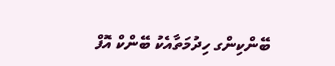ބޭންކިންގ ހިދުމަތާއެކު ބޭންކް އޮފް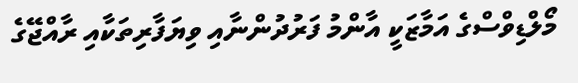މޯލްޑިވްސްގެ އަމާޒަކީ އާންމު ފަރުދުންނާއި ވިޔަފާރިތަކާއި ރާއްޖޭގެ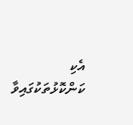އެކި ކަންކޮޅުތަކުގައިވާ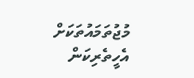މުޖުތަމައުތަކަށް އެހީތެރިކަން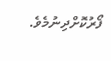ފޯރުކޮށްދިނުމެވެ.